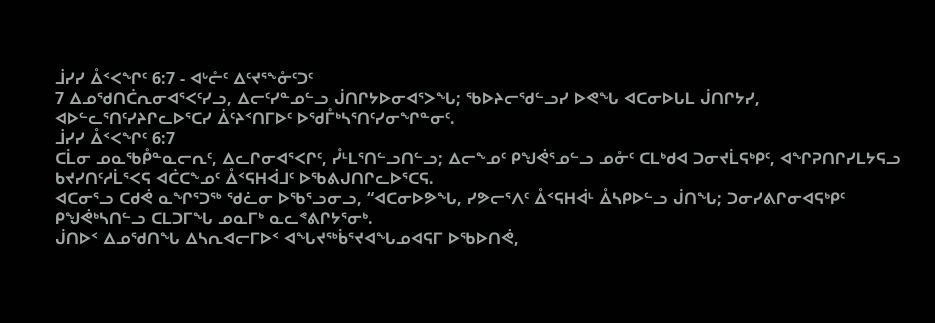ᒨᓯᓯ ᐂᑉᐸᖏᑦ 6:7 - ᐊᒡᓔᑦ ᐃᑦᔪᕐᖕᓁᑦᑐᑦ
7 ᐃᓄᖁᑎᑖᕆᓂᐊᕐᐸᑦᓯᓗ, ᐃᓕᑦᓯᓐᓄᓪᓗ ᒎᑎᒋᔭᐅᓂᐊᕐᐳᖓ; ᖃᐅᔨᓕᖁᓪᓗᓯ ᐅᕙᖓ ᐊᑕᓂᐅᒐᒪ ᒎᑎᒋᔭᓯ, ᐊᐅᓪᓚᕐᑎᑦᓯᔨᒋᓚᐅᕐᑕᓯ ᐄᑦᔨᑉᑎᒥᐅᑦ ᐅᖁᒤᒃᓴᕐᑎᑦᓯᓂᖏᓐᓂᑦ.
ᒨᓯᓯ ᐂᑉᐸᖏᑦ 6:7
ᑕᒫᓂ ᓄᓇᖃᑬᓐᓇᓕᕆᑦ, ᐃᓚᒋᓂᐊᕐᐸᒋᑦ, ᓮᒻᒪᕐᑎᓪᓗᑎᓪᓗ; ᐃᓕᖕᓄᑦ ᑭᖑᕚᕐᓄᓪᓗ ᓄᓁᑦ ᑕᒪᒃᑯᐊ ᑐᓂᔪᒫᕋᒃᑭᑦ, ᐊᖏᕈᑎᒋᓯᒪᔭᕋᓗ ᑲᔪᓯᑎᑦᓱᒫᕐᐸᕋ ᐊᑖᑕᖕᓄᑦ ᐂᑉᕋᕼᐋᒧᑦ ᐅᖃᕕᒍᑎᒋᓚᐅᕐᑕᕋ.
ᐊᑕᓂᕐᓗ ᑕᑯᕚ ᓇᖏᕐᑐᖅ ᖁᓛᓂ ᐅᖃᕐᓗᓂᓗ, “ᐊᑕᓂᐅᕗᖓ, ᓯᕗᓕᕐᐱᑦ ᐂᑉᕋᕼᐋᒻ ᐂᓴᑭᐅᓪᓗ ᒎᑎᖓ; ᑐᓂᓯᕕᒋᓂᐊᕋᒃᑭᑦ ᑭᖑᕚᒃᓴᑎᓪᓗ ᑕᒪᑐᒥᖓ ᓄᓇᒥᒃ ᓇᓚᕝᕕᒋᔭᕐᓂᒃ.
ᒎᑎᐅᑉ ᐃᓄᖁᑎᖓ ᐃᓴᕆᐊᓕᒥᐅᑉ ᐊᖓᔪᖅᑳᕐᔪᐊᖓᓄᐊᕋᒥ ᐅᖃᐅᑎᕚ,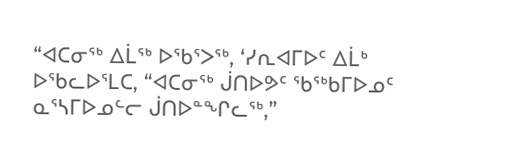“ᐊᑕᓂᖅ ᐃᒫᖅ ᐅᖃᕐᐳᖅ, ‘ᓯᕆᐊᒥᐅᑦ ᐃᒫᒃ ᐅᖃᓚᐅᕐᒪᑕ, “ᐊᑕᓂᖅ ᒎᑎᐅᕗᑦ ᖃᖅᑲᒥᐅᓄᑦ ᓇᕐᓴᒥᐅᓄᓪᓕ ᒎᑎᐅᓐᖏᓚᖅ,”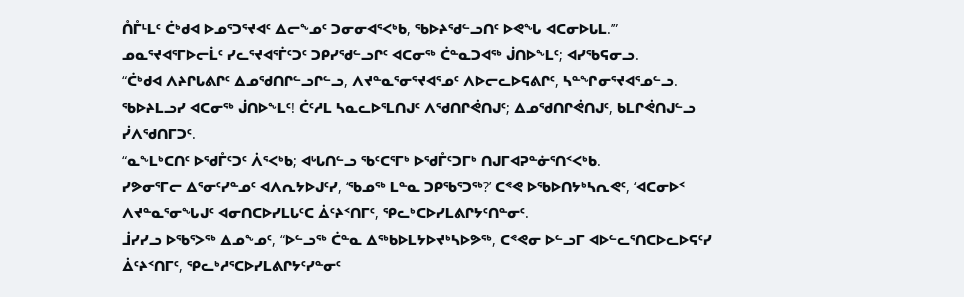ᑍᒤᒻᒪᑦ ᑖᒃᑯᐊ ᐅᓄᕐᑐᕐᔪᐊᑦ ᐃᓕᖕᓄᑦ ᑐᓂᓂᐊᕐᐸᒃᑲ, ᖃᐅᔨᖁᓪᓗᑎᑦ ᐅᕙᖓ ᐊᑕᓂᐅᒐᒪ.’”
ᓄᓇᕐᔪᐊᕐᒥᐅᓕᒫᑦ ᓯᓚᕐᔪᐊᕐᒦᑦᑐᑦ ᑐᑭᓯᖁᓪᓗᒋᑦ ᐊᑕᓂᖅ ᑖᓐᓇᑐᐊᖅ ᒎᑎᐅᖕᒪᑦ; ᐊᓯᖃᕋᓂᓗ.
“ᑖᒃᑯᐊ ᐱᔨᒋᒐᕕᒋᑦ ᐃᓄᖁᑎᒋᓪᓗᒋᓪᓗ, ᐱᔪᓐᓇᕐᓂᕐᔪᐊᕐᓄᑦ ᐱᐅᓕᓚᐅᕋᕕᒋᑦ, ᓴᓐᖏᓂᕐᔪᐊᕐᓄᓪᓗ.
ᖃᐅᔨᒪᓗᓯ ᐊᑕᓂᖅ ᒎᑎᐅᖕᒪᑦ! ᑖᑦᓱᒪ ᓴᓇᓚᐅᕐᒪᑎᒍᑦ ᐱᖁᑎᒋᕚᑎᒍᑦ; ᐃᓄᖁᑎᒋᕚᑎᒍᑦ, ᑲᒪᒋᕚᑎᒍᓪᓗ ᓰᐱᖁᑎᒥᑐᑦ.
“ᓇᖕᒪᒃᑕᑎᑦ ᐅᖁᒤᑦᑐᑦ ᐲᕐᐸᒃᑲ; ᐊᒡᒐᑎᓪᓗ ᖃᑦᑕᕐᒥᒃ ᐅᖁᒤᑦᑐᒥᒃ ᑎᒍᒥᐊᕈᓐᓃᕐᑎᑉᐸᒃᑲ.
ᓯᕗᓂᕐᒥᓕ ᐃᕐᓂᑦᓯᓐᓄᑦ ᐊᐱᕆᔭᐅᒍᑦᓯ, ‘ᖃᓄᖅ ᒪᓐᓇ ᑐᑭᖃᕐᑐᖅ?’ ᑕᕝᕙ ᐅᖃᐅᑎᔭᒃᓴᕆᕙᑦ, ‘ᐊᑕᓂᐅᑉ ᐱᔪᓐᓇᕐᓂᖓᒍᑦ ᐊᓂᑎᑕᐅᓯᒪᒐᑦᑕ ᐄᑦᔨᑉᑎᒥᑦ, ᕿᓚᒃᑕᐅᓯᒪᕕᒋᔭᑦᑎᓐᓂᑦ.
ᒨᓯᓯᓗ ᐅᖃᕐᐳᖅ ᐃᓄᖕᓄᑦ, “ᐅᓪᓗᖅ ᑖᓐᓇ ᐃᖅᑲᐅᒪᔭᐅᔪᒃᓴᐅᕗᖅ, ᑕᕝᕙᓂ ᐅᓪᓗᒥ ᐊᐅᓪᓚᕐᑎᑕᐅᓚᐅᕋᑦᓯ ᐄᑦᔨᑉᑎᒥᑦ, ᕿᓚᒃᓱᕐᑕᐅᓯᒪᕕᒋᔭᑦᓯᓐᓂᑦ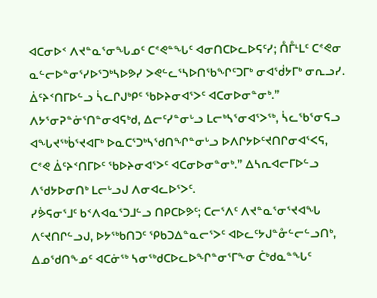ᐊᑕᓂᐅᑉ ᐱᔪᓐᓇᕐᓂᖓᓄᑦ ᑕᕝᕙᓐᖓᑦ ᐊᓂᑎᑕᐅᓚᐅᕋᑦᓯ; ᑍᒤᒻᒪᑦ ᑕᕝᕙᓂ ᓇᓪᓕᐅᓐᓂᕐᓯᐅᕐᑐᒃᓴᐅᕗᓯ ᐳᕙᓪᓚᕐᓴᐅᑎᖃᖏᑦᑐᒥᒃ ᓂᐊᖂᔭᒥᒃ ᓂᕆᓗᓯ.
ᐄᑦᔨᑉᑎᒥᐅᓪᓗ ᓵᓚᒋᒍᒃᑭᑦ ᖃᐅᔨᓂᐊᕐᐳᑦ ᐊᑕᓂᐅᓂᓐᓂᒃ.”
ᐱᔭᕐᓂᕈᓐᓃᕐᑎᓐᓂᐊᕋᒃᑯ, ᐃᓕᑦᓯᓐᓂᒡᓗ ᒪᓕᒃᓴᕐᓂᐊᕐᐳᖅ, ᓵᓚᖃᕐᓂᕋᓗ ᐊᖓᔪᖅᑳᕐᔪᐊᒥᒃ ᐅᓇᑕᕐᑐᒃᓴᖁᑎᖏᓐᓂᒡᓗ ᐅᐱᒋᔭᐅᑦᔪᑎᒋᓂᐊᕐᐸᕋ, ᑕᕝᕙ ᐄᑦᔨᑉᑎᒥᐅᑦ ᖃᐅᔨᓂᐊᕐᐳᑦ ᐊᑕᓂᐅᓂᓐᓂᒃ.” ᐃᓴᕆᐊᓕᒥᐅᓪᓗ ᐱᖁᔭᐅᓂᑎᒃ ᒪᓕᒡᓗᒍ ᐱᓂᐊᓚᐅᕐᐳᑦ.
ᓯᕘᕋᓂᕐᒧᑦ ᑲᑉᐱᐊᓇᕐᑐᒧᓪᓗ ᑎᑭᑕᐅᕗᑦ; ᑕᓕᕐᐱᑦ ᐱᔪᓐᓇᕐᓂᕐᔪᐊᖓ ᐱᑦᔪᑎᒋᓪᓗᒍ, ᐅᔭᖅᑲᑎᑐᑦ ᕿᑲᑐᐃᓐᓇᓕᕐᐳᑦ ᐊᐅᓚᑦᔭᒍᓐᓁᓪᓕᓪᓗᑎᒃ, ᐃᓄᖁᑎᖕᓄᑦ ᐊᑕᓃᖅ ᓴᓂᖅᑯᑕᐅᓚᐅᖏᓐᓂᕐᒥᖕᓂ ᑖᒃᑯᓇᓐᖓᑦ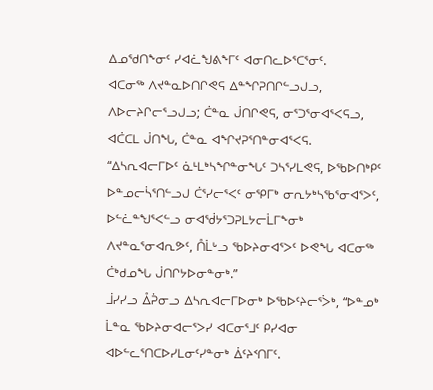ᐃᓄᖁᑎᖕᓂᑦ ᓯᐊᓛᖑᕕᖕᒥᑦ ᐊᓂᑎᓚᐅᕐᑕᕐᓂᑦ.
ᐊᑕᓂᖅ ᐱᔪᓐᓇᐅᑎᒋᕙᕋ ᐃᓐᖏᕈᑎᒋᓪᓗᒍᓗ, ᐱᐅᓕᔨᒋᓕᕐᓗᒍᓗ; ᑖᓐᓇ ᒎᑎᒋᕙᕋ, ᓂᕐᑐᕐᓂᐊᕐᐸᕋᓗ, ᐊᑖᑕᒪ ᒎᑎᖓ, ᑖᓐᓇ ᐊᖏᔪᕈᕐᑎᓐᓂᐊᕐᐸᕋ.
“ᐃᓴᕆᐊᓕᒥᐅᑦ ᓈᒻᒪᒃᓴᖏᓐᓂᖓᑦ ᑐᓴᕐᓯᒪᕙᕋ, ᐅᖃᐅᑎᒃᑭᑦ ᐅᓐᓄᓕᓵᕐᑎᓪᓗᒍ ᑖᕐᓯᓕᕐᐸᑦ ᓂᕿᒥᒃ ᓂᕆᔭᒃᓴᖃᕐᓂᐊᕐᐳᑦ, ᐅᓪᓛᓐᖑᕐᐸᓪᓗ ᓂᐊᖂᔭᕐᑐᕈᒪᔭᓕᒫᒥᖕᓂᒃ ᐱᔪᓐᓇᕐᓂᐊᕆᕗᑦ, ᑍᒫᒡᓗ ᖃᐅᔨᓂᐊᕐᐳᑦ ᐅᕙᖓ ᐊᑕᓂᖅ ᑖᒃᑯᓄᖓ ᒎᑎᒋᔭᐅᓂᓐᓂᒃ.”
ᒨᓯᓯᓗ ᐂᕉᓂᓗ ᐃᓴᕆᐊᓕᒥᐅᓂᒃ ᐅᖃᐅᑦᔨᓕᕐᐴᒃ, “ᐅᓐᓄᒃ ᒫᓐᓇ ᖃᐅᔨᓂᐊᓕᕐᐳᓯ ᐊᑕᓂᕐᒧᑦ ᑭᓯᐊᓂ ᐊᐅᓪᓚᕐᑎᑕᐅᓯᒪᓂᑦᓯᓐᓂᒃ ᐄᑦᔨᑉᑎᒥᑦ.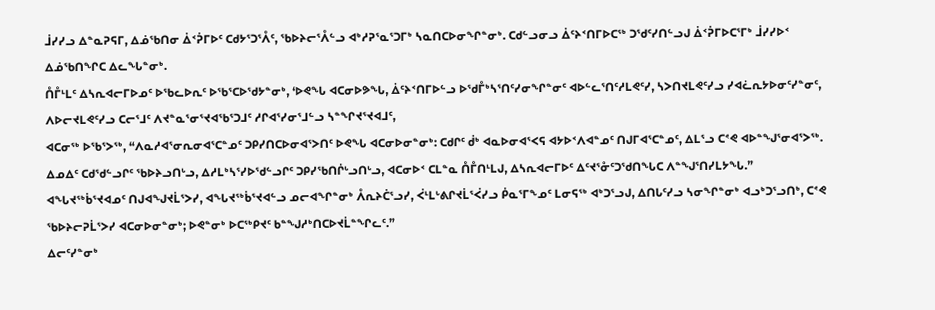ᒨᓯᓯᓗ ᐃᓐᓇᕈᕋᒥ, ᐃᓅᖃᑎᓂ ᐄᑉᕉᒥᐅᑦ ᑕᑯᔭᕐᑐᕐᐰᑦ, ᖃᐅᔨᓕᕐᐰᓪᓗ ᐊᒃᓱᕈᕐᓇᕐᑐᒥᒃ ᓴᓇᑎᑕᐅᓂᖏᓐᓂᒃ. ᑕᑯᓪᓗᓂᓗ ᐄᑦᔨᑉᑎᒥᐅᑕᖅ ᑐᖁᑦᓯᑎᓪᓗᒍ ᐄᑉᕉᒥᐅᑕᕐᒥᒃ ᒨᓯᓯᐅᑉ ᐃᓅᖃᑎᖏᑕ ᐃᓚᖓᓐᓂᒃ.
ᑍᒤᒻᒪᑦ ᐃᓴᕆᐊᓕᒥᐅᓄᑦ ᐅᖃᓚᐅᕆᑦ ᐅᖃᕐᑕᐅᖁᔭᓐᓂᒃ, ‘ᐅᕙᖓ ᐊᑕᓂᐅᕗᖓ, ᐄᑦᔨᑉᑎᒥᐅᓪᓗ ᐅᖁᒤᒃᓴᕐᑎᑦᓯᓂᖏᓐᓂᑦ ᐊᐅᓪᓚᕐᑎᑦᓱᒪᕙᑦᓯ, ᓴᐳᑎᔪᒪᕙᑦᓯᓗ ᓯᐊᓛᕆᔭᐅᓂᑦᓯᓐᓂᑦ, ᐱᐅᓕᔪᒪᕙᑦᓯᓗ ᑕᓕᕐᒧᑦ ᐱᔪᓐᓇᕐᓂᕐᔪᐊᖃᕐᑐᒧᑦ ᓱᒋᐊᕐᓯᓂᕐᒧᓪᓗ ᓴᓐᖏᔪᕐᔪᐊᒧᑦ,
ᐊᑕᓂᖅ ᐅᖃᕐᐳᖅ, “ᐱᓇᓱᐊᕐᓂᕆᓂᐊᕐᑕᓐᓄᑦ ᑐᑭᓯᑎᑕᐅᓂᐊᕐᐳᑎᑦ ᐅᕙᖓ ᐊᑕᓂᐅᓂᓐᓂᒃ: ᑕᑯᒋᑦ ᑰᒃ ᐊᓇᐅᓂᐊᕐᐸᕋ ᐊᔭᐅᑉᐱᐊᓐᓄᑦ ᑎᒍᒥᐊᕐᑕᓐᓄᑦ, ᐃᒪᕐᓗ ᑕᕝᕙ ᐊᐅᓐᖑᕐᓂᐊᕐᐳᖅ.
ᐃᓄᐃᑦ ᑕᑯᖁᓪᓗᒋᑦ ᖃᐅᔨᓗᑎᒡᓗ, ᐃᓱᒪᒃᓴᕐᓯᐅᖁᓪᓗᒋᑦ ᑐᑭᓯᖃᑎᒌᒡᓗᑎᒡᓗ, ᐊᑕᓂᐅᑉ ᑕᒪᓐᓇ ᑍᒤᑎᒻᒪᒍ, ᐃᓴᕆᐊᓕᒥᐅᑦ ᐃᑦᔪᕐᓁᑦᑐᖁᑎᖓᑕ ᐱᓐᖑᕐᑎᓯᒪᔭᖓ.”
ᐊᖓᔪᖅᑳᕐᔪᐊᓄᑦ ᑎᒍᐊᖑᔪᒫᕐᐳᓯ, ᐊᖓᔪᖅᑳᕐᔪᐊᓪᓗ ᓄᓕᐊᖏᓐᓂᒃ ᐰᕆᔨᑖᕐᓗᓯ, ᐹᒻᒪᒡᕕᒋᔪᒫᕐᐹᓯᓗ ᑮᓇᕐᒥᖕᓄᑦ ᒪᓂᕋᖅ ᐊᒃᑐᕐᓗᒍ, ᐃᑎᒐᑦᓯᓗ ᓴᓂᖏᓐᓂᒃ ᐊᓗᒃᑐᕐᓗᑎᒃ, ᑕᕝᕙ ᖃᐅᔨᓕᕈᒫᕐᐳᓯ ᐊᑕᓂᐅᓂᓐᓂᒃ; ᐅᕙᓐᓂᒃ ᐅᑕᖅᑭᔪᑦ ᑲᓐᖑᓱᒃᑎᑕᐅᔪᒫᓐᖏᓚᑦ.”
ᐃᓕᑦᓯᓐᓂᒃ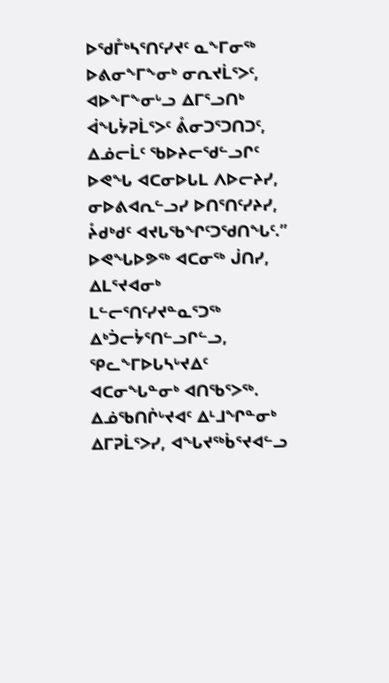ᐅᖁᒤᒃᓴᕐᑎᑦᓯᔪᑦ ᓇᖕᒥᓂᖅ ᐅᕕᓂᖕᒥᖕᓂᒃ ᓂᕆᔪᒫᕐᐳᑦ, ᐊᐅᖕᒥᖕᓂᒡᓗ ᐃᒥᕐᓗᑎᒃ ᐋᖓᔮᕈᒫᕐᐳᑦ ᕔᓂᑐᕐᑐᑎᑐᑦ, ᐃᓅᓕᒫᑦ ᖃᐅᔨᓕᖁᓪᓗᒋᑦ ᐅᕙᖓ ᐊᑕᓂᐅᒐᒪ ᐱᐅᓕᔨᓯ, ᓂᐅᕕᐊᕆᓪᓗᓯ ᐅᑎᕐᑎᑦᓯᔨᓯ, ᔧᑯᒃᑯᑦ ᐊᔪᒐᖃᖏᑦᑐᖁᑎᖓᑦ.”
ᐅᕙᖓᐅᕗᖅ ᐊᑕᓂᖅ ᒎᑎᓯ, ᐃᒪᕐᔪᐊᓂᒃ ᒪᓪᓕᕐᑎᑦᓯᔪᓐᓇᕐᑐᖅ ᐃᒃᑑᓕᔮᕐᑎᓪᓗᒋᓪᓗ, ᕿᓚᖕᒥᐅᒐᓴᒡᔪᐃᑦ ᐊᑕᓂᖓᓐᓂᒃ ᐊᑎᖃᕐᐳᖅ.
ᐃᓅᖃᑎᒌᒡᔪᐊᑦ ᐃᒻᒧᖏᓐᓂᒃ ᐃᒥᕈᒫᕐᐳᓯ, ᐊᖓᔪᖅᑳᕐᔪᐊᓪᓗ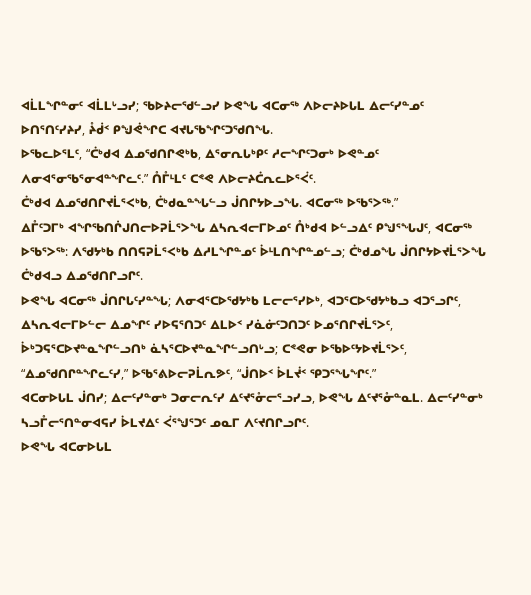ᐊᒫᒪᖏᓐᓂᑦ ᐊᒫᒪᒡᓗᓯ; ᖃᐅᔨᓕᖁᓪᓗᓯ ᐅᕙᖓ ᐊᑕᓂᖅ ᐱᐅᓕᔨᐅᒐᒪ ᐃᓕᑦᓯᓐᓄᑦ ᐅᑎᕐᑎᑦᓯᔨᓯ, ᔧᑰᑉ ᑭᖑᕚᖏᑕ ᐊᔪᒐᖃᖏᑦᑐᖁᑎᖓ.
ᐅᖃᓚᐅᕐᒪᑦ, “ᑖᒃᑯᐊ ᐃᓄᖁᑎᒋᕙᒃᑲ, ᐃᕐᓂᕆᒐᒃᑭᑦ ᓱᓕᖏᑦᑐᓂᒃ ᐅᕙᓐᓄᑦ ᐱᓂᐊᕐᓂᖃᕐᓂᐊᓐᖏᓚᑦ.” ᑍᒤᒻᒪᑦ ᑕᕝᕙ ᐱᐅᓕᔨᑖᕆᓚᐅᕐᐹᑦ.
ᑖᒃᑯᐊ ᐃᓄᖁᑎᒋᔪᒫᕐᐸᒃᑲ, ᑖᒃᑯᓇᓐᖓᓪᓗ ᒎᑎᒋᔭᐅᓗᖓ. ᐊᑕᓂᖅ ᐅᖃᕐᐳᖅ.”
ᐃᒤᑦᑐᒥᒃ ᐊᖏᖃᑎᒌᒍᑎᓕᐅᕈᒫᕐᐳᖓ ᐃᓴᕆᐊᓕᒥᐅᓄᑦ ᑍᒃᑯᐊ ᐅᓪᓗᐃᑦ ᑭᖑᕐᖓᒍᑦ, ᐊᑕᓂᖅ ᐅᖃᕐᐳᖅ: ᐱᖁᔭᒃᑲ ᑎᑎᕋᕈᒫᕐᐸᒃᑲ ᐃᓱᒪᖏᓐᓄᑦ ᐆᒻᒪᑎᖏᓐᓄᓪᓗ; ᑖᒃᑯᓄᖓ ᒎᑎᒋᔭᐅᔪᒫᕐᐳᖓ ᑖᒃᑯᐊᓗ ᐃᓄᖁᑎᒋᓗᒋᑦ.
ᐅᕙᖓ ᐊᑕᓂᖅ ᒎᑎᒋᒐᑦᓯᓐᖓ; ᐱᓂᐊᕐᑕᐅᖁᔭᒃᑲ ᒪᓕᓕᕐᓯᐅᒃ, ᐊᑐᕐᑕᐅᖁᔭᒃᑲᓗ ᐊᑐᕐᓗᒋᑦ,
ᐃᓴᕆᐊᓕᒥᐅᓪᓕ ᐃᓄᖏᑦ ᓯᐅᕋᕐᑎᑐᑦ ᐃᒪᐅᑉ ᓯᓈᓃᑦᑐᑎᑐᑦ ᐅᓄᕐᑎᒋᔪᒫᕐᐳᑦ, ᐆᒃᑐᕋᕐᑕᐅᔪᓐᓇᖏᓪᓗᑎᒃ ᓈᓴᕐᑕᐅᔪᓐᓇᖏᓪᓗᑎᒡᓗ; ᑕᕝᕙᓂ ᐅᖃᐅᑦᔭᐅᔪᒫᕐᐳᑦ, “ᐃᓄᖁᑎᒋᓐᖏᓚᑦᓯ,” ᐅᖃᕐᕕᐅᓕᕈᒫᕆᕗᑦ, “ᒎᑎᐅᑉ ᐆᒪᔫᑉ ᕿᑐᕐᖓᖏᑦ.”
ᐊᑕᓂᐅᒐᒪ ᒎᑎᓯ; ᐃᓕᑦᓯᓐᓂᒃ ᑐᓂᓕᕆᑦᓯ ᐃᑦᔪᕐᓁᓕᕐᓗᓯᓗ, ᐅᕙᖓ ᐃᑦᔪᕐᓁᓐᓇᒪ. ᐃᓕᑦᓯᓐᓂᒃ ᓴᓗᒤᓕᕐᑎᓐᓂᐊᕋᓯ ᐆᒪᔪᐃᑦ ᐹᕐᖑᕐᑐᑦ ᓄᓇᒥ ᐱᑦᔪᑎᒋᓗᒋᑦ.
ᐅᕙᖓ ᐊᑕᓂᐅᒐᒪ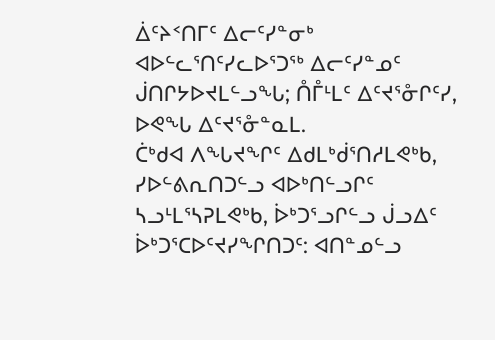ᐄᑦᔨᑉᑎᒥᑦ ᐃᓕᑦᓯᓐᓂᒃ ᐊᐅᓪᓚᕐᑎᑦᓯᓚᐅᕐᑐᖅ ᐃᓕᑦᓯᓐᓄᑦ ᒎᑎᒋᔭᐅᔪᒪᓪᓗᖓ; ᑍᒤᒻᒪᑦ ᐃᑦᔪᕐᓁᒋᑦᓯ, ᐅᕙᖓ ᐃᑦᔪᕐᓁᓐᓇᒪ.
ᑖᒃᑯᐊ ᐱᖓᔪᖏᑦ ᐃᑯᒪᒃᑰᕐᑎᓱᒪᕙᒃᑲ, ᓯᐅᓪᕕᕆᑎᑐᓪᓗ ᐊᐅᒃᑎᓪᓗᒋᑦ ᓴᓗᒻᒪᕐᓴᕈᒪᕙᒃᑲ, ᐆᒃᑐᕐᓗᒋᓪᓗ ᒎᓗᐃᑦ ᐆᒃᑐᕐᑕᐅᑦᔪᓯᖏᑎᑐᑦ: ᐊᑎᓐᓄᓪᓗ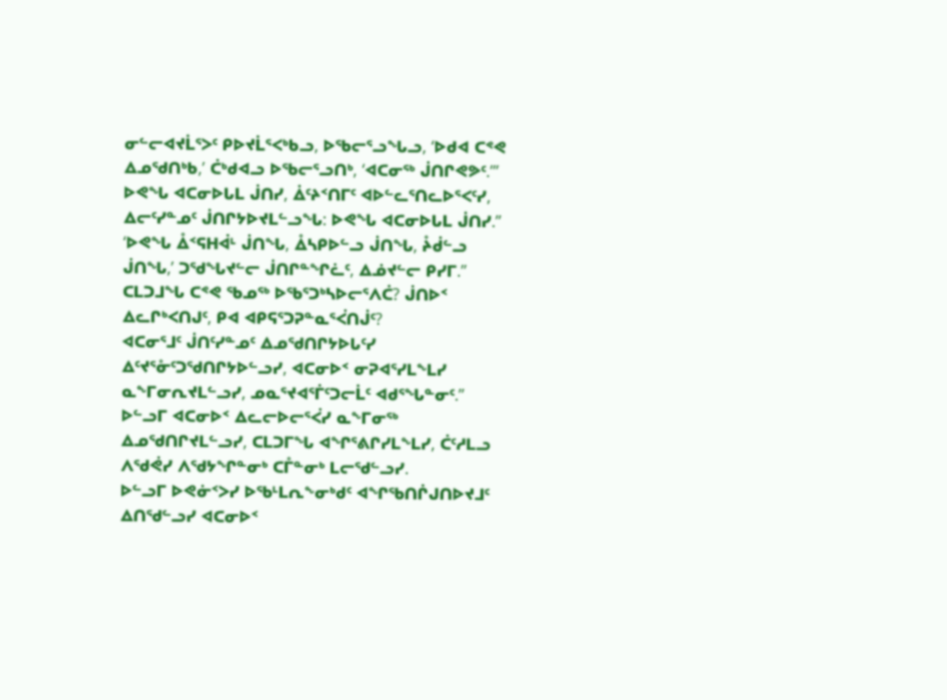ᓂᓪᓕᐊᔪᒫᕐᐳᑦ ᑭᐅᔪᒫᕐᐸᒃᑲᓗ, ᐅᖃᓕᕐᓗᖓᓗ, ‘ᐅᑯᐊ ᑕᕝᕙ ᐃᓄᖁᑎᒃᑲ,’ ᑖᒃᑯᐊᓗ ᐅᖃᓕᕐᓗᑎᒃ, ‘ᐊᑕᓂᖅ ᒎᑎᒋᕙᕗᑦ.’”
ᐅᕙᖓ ᐊᑕᓂᐅᒐᒪ ᒎᑎᓯ, ᐄᑦᔨᑉᑎᒥᑦ ᐊᐅᓪᓚᕐᑎᓚᐅᕐᐸᑦᓯ, ᐃᓕᑦᓯᓐᓄᑦ ᒎᑎᒋᔭᐅᔪᒪᓪᓗᖓ: ᐅᕙᖓ ᐊᑕᓂᐅᒐᒪ ᒎᑎᓯ.”
‘ᐅᕙᖓ ᐂᑉᕋᕼᐋᒻ ᒎᑎᖓ, ᐂᓴᑭᐅᓪᓗ ᒎᑎᖓ, ᔧᑰᓪᓗ ᒎᑎᖓ,’ ᑐᖁᖓᔪᓪᓕ ᒎᑎᒋᓐᖏᓛᑦ, ᐃᓅᔪᓪᓕ ᑭᓯᒥ.”
ᑕᒪᑐᒧᖓ ᑕᕝᕙ ᖃᓄᖅ ᐅᖃᕐᑐᒃᓴᐅᓕᕐᐱᑖ? ᒎᑎᐅᑉ ᐃᓚᒋᒃᐸᑎᒍᑦ, ᑭᐊ ᐊᑭᕋᕐᑐᕈᓐᓇᕐᐹᑎᒎᑦ?
ᐊᑕᓂᕐᒧᑦ ᒎᑎᑦᓯᓐᓄᑦ ᐃᓄᖁᑎᒋᔭᐅᒐᑦᓯ ᐃᑦᔪᕐᓁᑦᑐᖁᑎᒋᔭᐅᓪᓗᓯ, ᐊᑕᓂᐅᑉ ᓂᕈᐊᕐᓯᒪᖕᒪᓯ ᓇᖕᒥᓂᕆᔪᒪᓪᓗᓯ, ᓄᓇᕐᔪᐊᕐᒦᑦᑐᓕᒫᑦ ᐊᑯᕐᖓᓐᓂᑦ.”
ᐅᓪᓗᒥ ᐊᑕᓂᐅᑉ ᐃᓚᓕᐅᓕᕐᐹᓯ ᓇᖕᒥᓂᖅ ᐃᓄᖁᑎᒋᔪᒪᓪᓗᓯ, ᑕᒪᑐᒥᖓ ᐊᖏᕐᕕᒋᓯᒪᖕᒪᓯ, ᑖᑦᓱᒪᓗ ᐱᖁᕚᓯ ᐱᖁᔭᖏᓐᓂᒃ ᑕᒤᓐᓂᒃ ᒪᓕᖁᓪᓗᓯ.
ᐅᓪᓗᒥ ᐅᕙᓃᑉᐳᓯ ᐅᖃᒻᒪᕆᖕᓂᒃᑯᑦ ᐊᖏᖃᑎᒌᒍᑎᐅᔪᒧᑦ ᐃᑎᖁᓪᓗᓯ ᐊᑕᓂᐅᑉ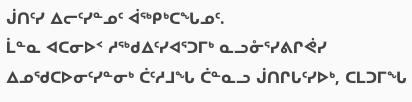ᒎᑎᑦᓯ ᐃᓕᑦᓯᓐᓄᑦ ᐋᖅᑭᒃᑕᖓᓄᑦ.
ᒫᓐᓇ ᐊᑕᓂᐅᑉ ᓱᖅᑯᐃᑦᓯᐊᕐᑐᒥᒃ ᓇᓗᓁᕐᓯᕕᒋᕚᓯ ᐃᓄᖁᑕᐅᓂᑦᓯᓐᓂᒃ ᑖᑦᓱᒧᖓ ᑖᓐᓇᓗ ᒎᑎᒋᒐᑦᓯᐅᒃ, ᑕᒪᑐᒥᖓ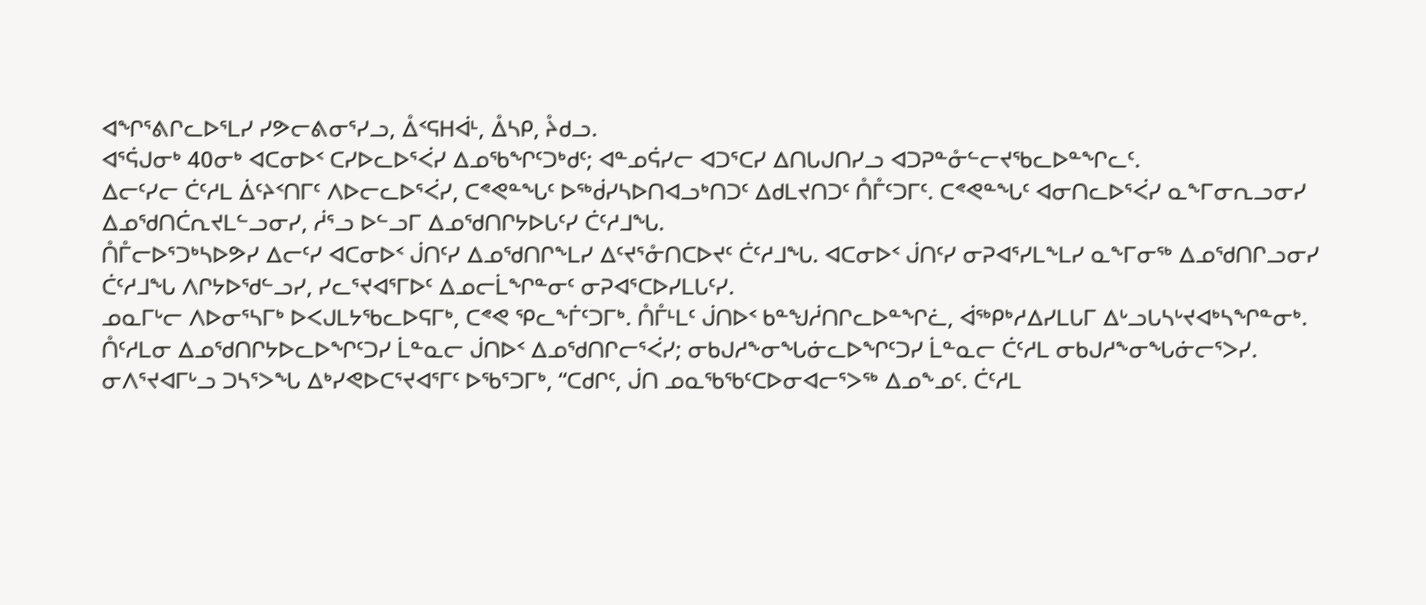ᐊᖏᕐᕕᒋᓚᐅᕐᒪᓯ ᓯᕗᓕᕕᓂᕐᓯᓗ, ᐂᑉᕋᕼᐋᒻ, ᐂᓴᑭ, ᔧᑯᓗ.
ᐊᕐᕌᒍᓂᒃ 40ᓂᒃ ᐊᑕᓂᐅᑉ ᑕᓯᐅᓚᐅᕐᐹᓯ ᐃᓄᖃᖏᑦᑐᒃᑯᑦ; ᐊᓐᓄᕌᓯᓕ ᐊᑐᕐᑕᓯ ᐃᑎᒐᒍᑎᓯᓗ ᐊᑐᕈᓐᓁᓪᓕᔪᖃᓚᐅᓐᖏᓚᑦ.
ᐃᓕᑦᓯᓕ ᑖᑦᓱᒪ ᐄᑦᔨᑉᑎᒥᑦ ᐱᐅᓕᓚᐅᕐᐹᓯ, ᑕᕝᕙᓐᖓᑦ ᐅᖅᑰᓯᓴᐅᑎᐊᓗᒃᑎᑐᑦ ᐃᑯᒪᔪᑎᑐᑦ ᑍᒤᑦᑐᒥᑦ. ᑕᕝᕙᓐᖓᑦ ᐊᓂᑎᓚᐅᕐᐹᓯ ᓇᖕᒥᓂᕆᓗᓂᓯ ᐃᓄᖁᑎᑖᕆᔪᒪᓪᓗᓂᓯ, ᓲᕐᓗ ᐅᓪᓗᒥ ᐃᓄᖁᑎᒋᔭᐅᒐᑦᓯ ᑖᑦᓱᒧᖓ.
ᑍᒤᓕᐅᕐᑐᒃᓴᐅᕗᓯ ᐃᓕᑦᓯ ᐊᑕᓂᐅᑉ ᒎᑎᑦᓯ ᐃᓄᖁᑎᒋᖕᒪᓯ ᐃᑦᔪᕐᓁᑎᑕᐅᔪᑦ ᑖᑦᓱᒧᖓ. ᐊᑕᓂᐅᑉ ᒎᑎᑦᓯ ᓂᕈᐊᕐᓯᒪᖕᒪᓯ ᓇᖕᒥᓂᖅ ᐃᓄᖁᑎᒋᓗᓂᓯ ᑖᑦᓱᒧᖓ ᐱᒋᔭᐅᖁᓪᓗᓯ, ᓯᓚᕐᔪᐊᕐᒥᐅᑦ ᐃᓄᓕᒫᖏᓐᓂᑦ ᓂᕈᐊᕐᑕᐅᓯᒪᒐᑦᓯ.
ᓄᓇᒥᒡᓕ ᐱᐅᓂᕐᓴᒥᒃ ᐅᐸᒍᒪᔭᖃᓚᐅᕋᒥᒃ, ᑕᕝᕙ ᕿᓚᖕᒦᑦᑐᒥᒃ. ᑍᒤᒻᒪᑦ ᒎᑎᐅᑉ ᑲᓐᖑᓲᑎᒋᓚᐅᓐᖏᓛ, ᐋᖅᑭᒃᓱᐃᓯᒪᒐᒥ ᐃᒡᓗᒐᓴᒡᔪᐊᒃᓴᖏᓐᓂᒃ.
ᑍᑦᓱᒪᓂ ᐃᓄᖁᑎᒋᔭᐅᓚᐅᖏᑦᑐᓯ ᒫᓐᓇᓕ ᒎᑎᐅᑉ ᐃᓄᖁᑎᒋᓕᕐᐹᓯ; ᓂᑲᒍᓱᖕᓂᖓᓃᓚᐅᖏᑦᑐᓯ ᒫᓐᓇᓕ ᑖᑦᓱᒪ ᓂᑲᒍᓱᖕᓂᖓᓃᓕᕐᐳᓯ.
ᓂᐱᕐᔪᐊᒥᒡᓗ ᑐᓴᕐᐳᖓ ᐃᒃᓯᕙᐅᑕᕐᔪᐊᕐᒥᑦ ᐅᖃᕐᑐᒥᒃ, “ᑕᑯᒋᑦ, ᒎᑎ ᓄᓇᖃᖃᑦᑕᐅᓂᐊᓕᕐᐳᖅ ᐃᓄᖕᓄᑦ. ᑖᑦᓱᒪ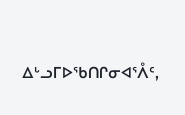ᐃᒡᓗᒥᐅᖃᑎᒋᓂᐊᕐᐰᑦ,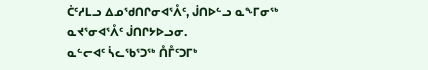ᑖᑦᓱᒪᓗ ᐃᓄᖁᑎᒋᓂᐊᕐᐰᑦ, ᒎᑎᐅᓪᓗ ᓇᖕᒥᓂᖅ ᓇᔪᕐᓂᐊᕐᐰᑦ ᒎᑎᒋᔭᐅᓗᓂ.
ᓇᓪᓕᐊᑦ ᓵᓚᖃᕐᑐᖅ ᑍᒤᑦᑐᒥᒃ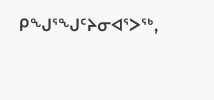ᑭᖑᕐᖑᑦᔨᓂᐊᕐᐳᖅ,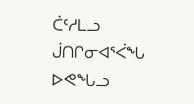ᑖᑦᓱᒪᓗ ᒎᑎᒋᓂᐊᕐᐹᖓ ᐅᕙᖓᓗ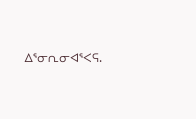ᐃᕐᓂᕆᓂᐊᕐᐸᕋ.